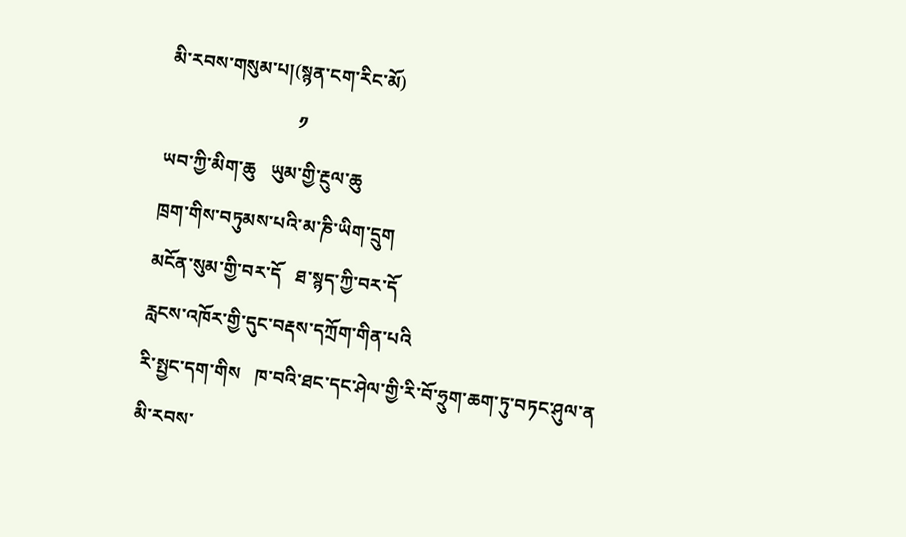མི་རབས་གསུམ་པ།(སྙན་ངག་རིང་མོ)
                            ༡
ཡབ་ཀྱི་མིག་ཆུ   ཡུམ་གྱི་རྔུལ་ཆུ
ཁྲག་གིས་བཏུམས་པའི་མ་ཎི་ཡིག་དྲུག
མངོན་སུམ་གྱི་བར་དོ   ཐ་སྙད་ཀྱི་བར་དོ
རླངས་འཁོར་གྱི་དུང་བརྡས་དཀྲོག་གིན་པའི
རི་སྤྱང་དག་གིས   ཁ་བའི་ཐང་དང་ཤེལ་གྱི་རི་བོ་ཧྲུག་ཆག་ཏུ་བཏང་ཤུལ་ན
མི་རབས་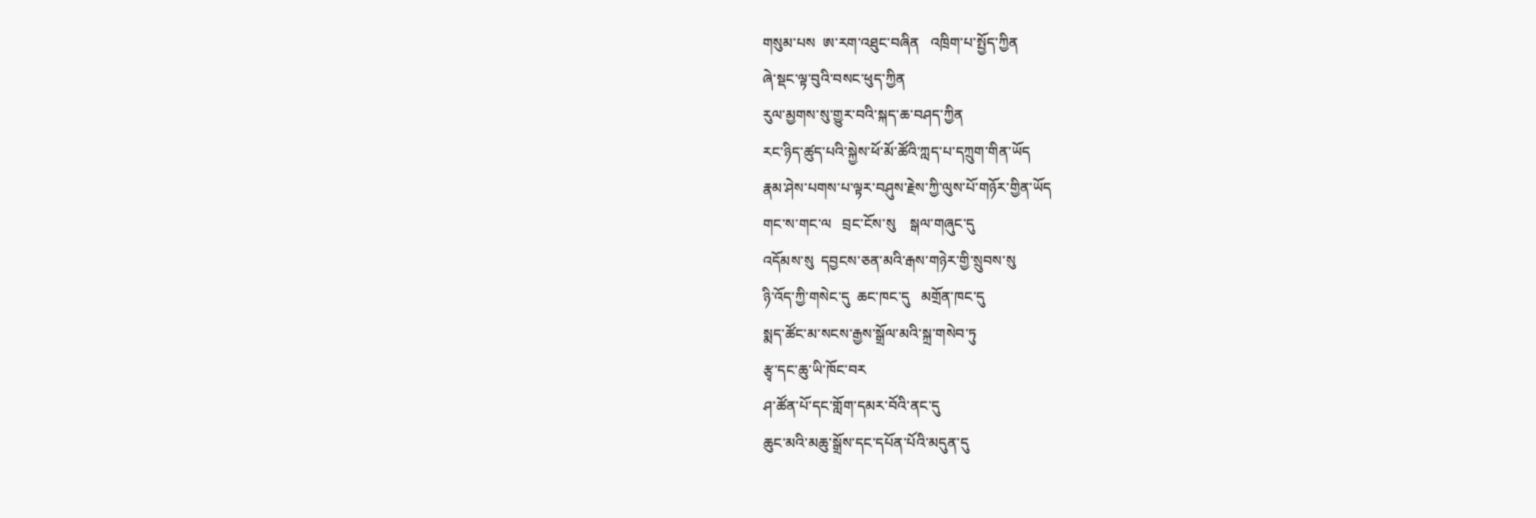གསུམ་པས  ཨ་རག་འཐུང་བཞིན   འཁྲིག་པ་སྤྱོད་ཀྱིན
ཞེ་སྡང་ལྟ་བུའི་བསང་ཕུད་ཀྱིན
རུལ་མྱགས་སུ་གྱུར་བའི་སྐད་ཆ་བཤད་ཀྱིན
རང་ཉིད་ཚུད་པའི་སྐྱེས་ཕོ་མོ་ཚོའི་ཀླད་པ་དཀྲུག་གིན་ཡོད
རྣམ་ཤེས་པགས་པ་ལྟར་བཤུས་རྗེས་ཀྱི་ལུས་པོ་གཉོར་གྱིན་ཡོད
གང་ས་གང་ལ   བྲང་ངོས་སུ    སྒལ་གཞུང་དུ
འདོམས་སུ  དབྱངས་ཅན་མའི་རྒས་གཉེར་གྱི་སྲུབས་སུ
ཉི་འོད་ཀྱི་གསེང་དུ  ཆང་ཁང་དུ   མགྲོན་ཁང་དུ
སྨད་ཚོང་མ་སངས་རྒྱས་སྒྲོལ་མའི་སྐྲ་གསེབ་ཏུ
རྩྭ་དང་ཆུ་ཡི་ཁོང་བར
ཤ་ཚོན་པོ་དང་གློག་དམར་བོའི་ནང་དུ
ཆུང་མའི་མཆུ་སྒྲོས་དང་དཔོན་པོའི་མདུན་དུ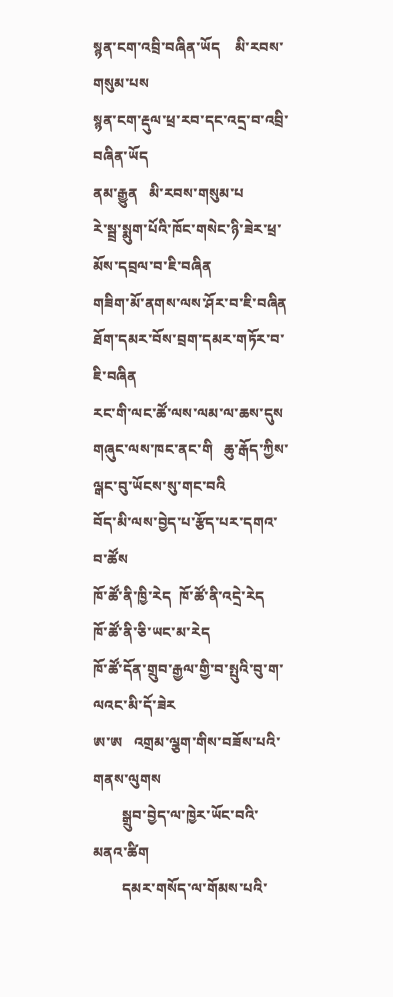སྙན་ངག་འབྲི་བཞིན་ཡོད    མི་རབས་གསུམ་པས
སྙན་ངག་རྡུལ་ཕྲ་རབ་དང་འདྲ་བ་འབྲི་བཞིན་ཡོད
ནམ་རྒྱུན   མི་རབས་གསུམ་པ
རེ་སྦྲ་སྨུག་པོའི་ཁོང་གསེང་ཉི་ཟེར་ཕྲ་མོས་དབྲལ་བ་ཇི་བཞིན
གཟིག་མོ་ནགས་ལས་ཤོར་བ་ཇི་བཞིན
ཐོག་དམར་བོས་བྲག་དམར་གཏོར་བ་ཇི་བཞིན
རང་གི་ལང་ཚོ་ལས་ལམ་ལ་ཆས་དུས
གཞུང་ལས་ཁང་ནང་གི   ཆུ་རྒོད་ཀྱིས་ལྒང་བུ་ཡོངས་སུ་གང་བའི
བོད་མི་ལས་བྱེད་པ་རྩོད་པར་དགའ་བ་ཚོས
ཁོ་ཚོ་ནི་ཁྱི་རེད  ཁོ་ཚོ་ནི་འདྲེ་རེད
ཁོ་ཚོ་ནི་ཅི་ཡང་མ་རེད
ཁོ་ཚོ་དོན་གྲུབ་རྒྱལ་གྱི་བ་སྤུའི་བུ་ག་ལའང་མི་དོ་ཟེར
ཨ་ཨ   འགྲམ་ལྕག་གིས་བཟོས་པའི་གནས་ལུགས
        སྒྲུབ་བྱེད་ལ་ཁྱེར་ཡོང་བའི་མནའ་ཚིག
        དམར་གསོད་ལ་གོམས་པའི་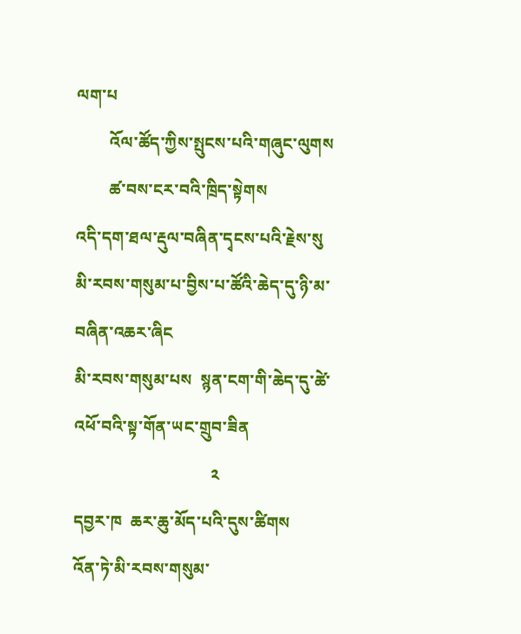ལག་པ
        འོལ་ཚོད་ཀྱིས་སྤུངས་པའི་གཞུང་ལུགས
        ཚ་བས་ངར་བའི་ཁྲིད་སྟེགས
འདི་དག་ཐལ་རྡུལ་བཞིན་དྭངས་པའི་རྗེས་སུ
མི་རབས་གསུམ་པ་བྱིས་པ་ཚོའི་ཆེད་དུ་ཉི་མ་བཞིན་འཆར་ཞིང
མི་རབས་གསུམ་པས  སྙན་ངག་གི་ཆེད་དུ་ཚེ་འཕོ་བའི་སྟ་གོན་ཡང་གྲུབ་ཟིན
                                 ༢
དབྱར་ཁ  ཆར་ཆུ་མོད་པའི་དུས་ཚིགས
འོན་ཏེ་མི་རབས་གསུམ་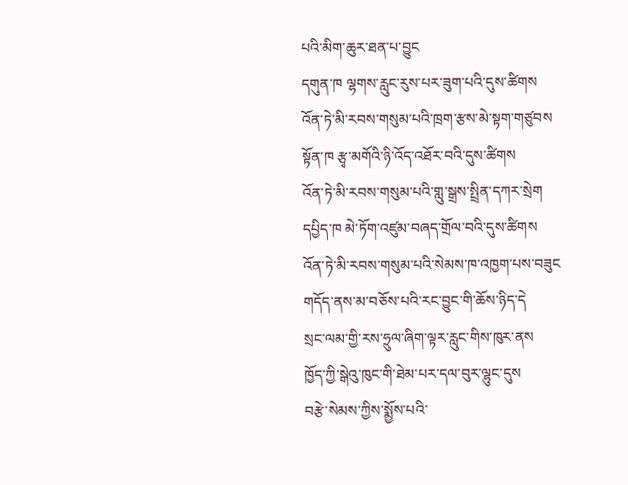པའི་མིག་ཆུར་ཐན་པ་བྱུང
དགུན་ཁ ལྷགས་རླུང་རུས་པར་ཟུག་པའི་དུས་ཚིགས
འོན་ཏེ་མི་རབས་གསུམ་པའི་ཁྲག་རྩས་མེ་སྟག་གཙུབས
སྟོན་ཁ རྩྭ་མགོའི་ཉི་འོད་འཐོར་བའི་དུས་ཚིགས
འོན་ཏེ་མི་རབས་གསུམ་པའི་གླུ་སྒྲས་སྤྲིན་དཀར་སྲེག
དཔྱིད་ཁ མེ་ཏོག་འཛུམ་བཞད་གྲོལ་བའི་དུས་ཚིགས
འོན་ཏེ་མི་རབས་གསུམ་པའི་སེམས་ཁ་འཁྱག་པས་བཟུང
གདོད་ནས་མ་བཅོས་པའི་རང་བྱུང་གི་ཆོས་ཉིད་དེ
སྲང་ལམ་གྱི་རས་ཧྲུལ་ཞིག་ལྟར་རླུང་གིས་ཁུར་ནས
ཁྱོད་ཀྱི་སྒེའུ་ཁུང་གི་ཐེམ་པར་དལ་བུར་ལྷུང་དུས
བརྩེ་སེམས་ཀྱིས་སྨྱོས་པའི་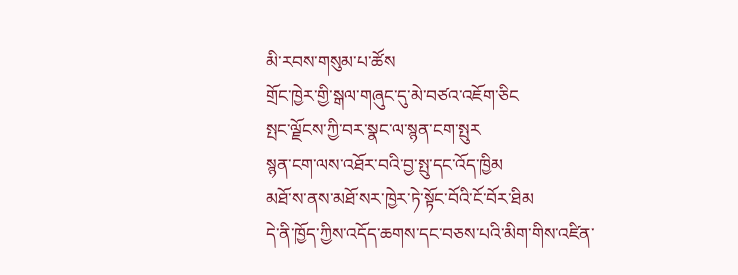མི་རབས་གསུམ་པ་ཚོས
གྲོང་ཁྱེར་གྱི་སྒལ་གཞུང་དུ་མེ་བཙའ་འཇོག་ཅིང
སྤང་ལྗོངས་ཀྱི་བར་སྣང་ལ་སྙན་ངག་སྤུར
སྙན་ངག་ལས་འཐོར་བའི་བྱ་སྤུ་དང་འོད་ཁྱིམ
མཐོ་ས་ནས་མཐོ་སར་ཁྱེར་ཏེ་སྟོང་བོའི་ངོ་བོར་ཐིམ
དེ་ནི་ཁྱོད་ཀྱིས་འདོད་ཆགས་དང་བཅས་པའི་མིག་གིས་འཛིན་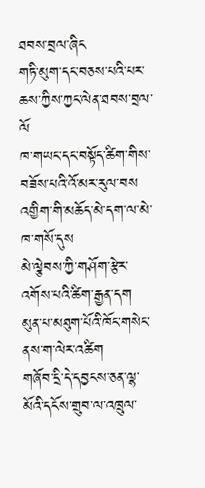ཐབས་བྲལ་ཞིང
གཏི་མུག་དང་བཅས་པའི་པར་ཆས་ཀྱིས་ཀྱང་ལེན་ཐབས་བྲལ་ལོ
ཁ་གཡང་དང་བསྟོད་ཚིག་གིས་བཟོས་པའི་འོ་མར་རུལ་བས
འགྱིག་གི་མཆོད་མེ་དག་ལ་མེ་ཁ་གསོ་དུས
མེ་ལྕེབས་ཀྱི་གཤོག་རྩེར་འགོས་པའི་ཚིག་རྒྱན་དག
མུན་པ་མཐུག་པོའི་ཁོང་གསེང་ནས་ག་ལེར་འཚིག
གཞོབ་དྲི་དེ་དབྱངས་ཅན་ལྷ་མོའི་དངོས་གྲུབ་ལ་འཁྲུལ་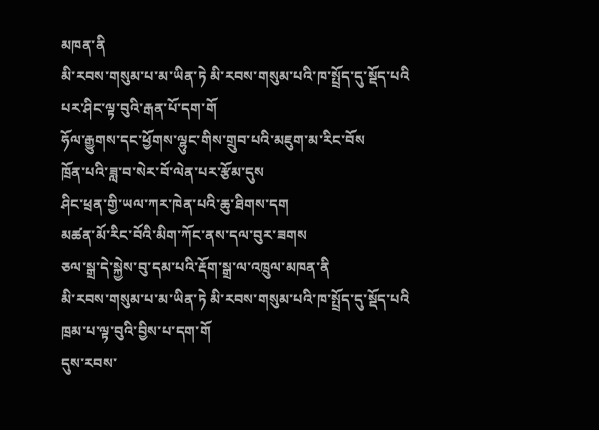མཁན་ནི
མི་རབས་གསུམ་པ་མ་ཡིན་ཏེ མི་རབས་གསུམ་པའི་ཁ་སྤྲོད་དུ་སྡོད་པའི
པར་ཤིང་ལྟ་བུའི་རྒན་པོ་དག་གོ
ཧོལ་རྒྱུགས་དང་ཕྱོགས་ལྷུང་གིས་གྲུབ་པའི་མཇུག་མ་རིང་བོས
ཁྲོན་པའི་ཟླ་བ་སེར་བོ་ལེན་པར་རྩོམ་དུས
ཤིང་ཕྲན་གྱི་ཡལ་ཀར་ཁེན་པའི་ཆུ་ཐིགས་དག
མཚན་མོ་རིང་བོའི་མིག་ཀོང་ནས་དལ་བུར་ཟགས
ཅལ་སྒྲ་དེ་སྐྱེས་བུ་དམ་པའི་རྡོག་སྒྲ་ལ་འཁྲུལ་མཁན་ནི
མི་རབས་གསུམ་པ་མ་ཡིན་ཏེ མི་རབས་གསུམ་པའི་ཁ་སྤྲོད་དུ་སྡོད་པའི
ཁྲམ་པ་ལྟ་བུའི་བྱིས་པ་དག་གོ
དུས་རབས་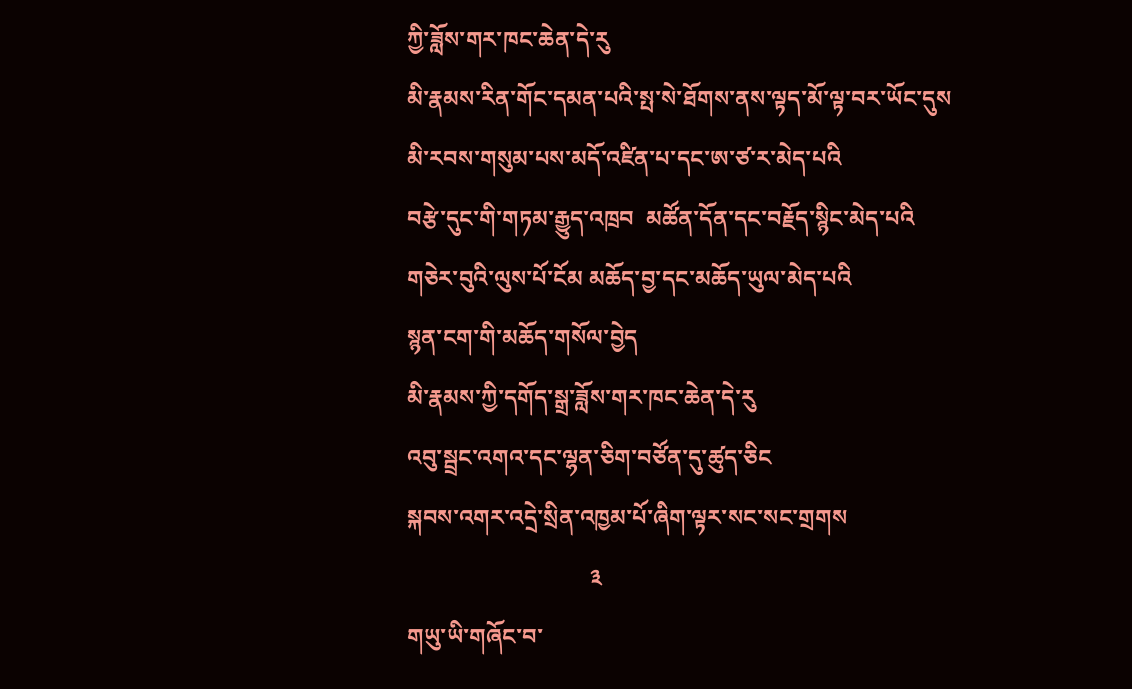ཀྱི་ཟློས་གར་ཁང་ཆེན་དེ་རུ
མི་རྣམས་རིན་གོང་དམན་པའི་སྤ་སེ་ཐོགས་ནས་ལྟད་མོ་ལྟ་བར་ཡོང་དུས
མི་རབས་གསུམ་པས་མདོ་འཛིན་པ་དང་ཨ་ཙ་ར་མེད་པའི
བརྩེ་དུང་གི་གཏམ་རྒྱུད་འཁྲབ  མཚོན་དོན་དང་བརྗོད་སྙིང་མེད་པའི
གཅེར་བུའི་ལུས་པོ་ངོམ མཆོད་བྱ་དང་མཆོད་ཡུལ་མེད་པའི
སྙན་ངག་གི་མཆོད་གསོལ་བྱེད
མི་རྣམས་ཀྱི་དགོད་སྒྲ་ཟློས་གར་ཁང་ཆེན་དེ་རུ
འབུ་སྦྲང་འགའ་དང་ལྷན་ཅིག་བཙོན་དུ་ཚུད་ཅིང
སྐབས་འགར་འདྲེ་སྲིན་འཁྱམ་པོ་ཞིག་ལྟར་སང་སང་གྲགས
                                ༣
གཡུ་ཡི་གཞོང་བ་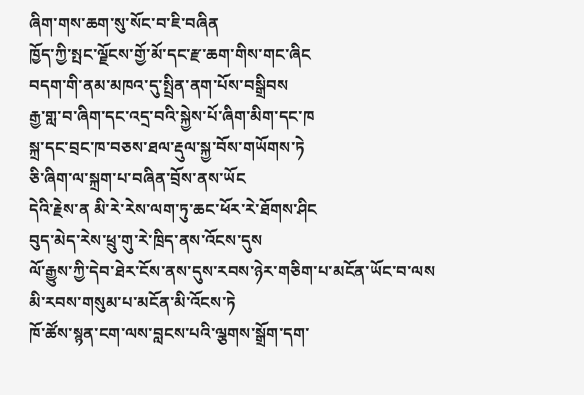ཞིག་གས་ཆག་སུ་སོང་བ་ཇི་བཞིན
ཁྱོད་ཀྱི་སྤང་ལྗོངས་གྱོ་མོ་དང་རྫ་ཆག་གིས་གང་ཞིང
བདག་གི་ནམ་མཁའ་དུ་སྤྲིན་ནག་པོས་བསྒྲིབས
རྒྱ་གླ་བ་ཞིག་དང་འདྲ་བའི་སྐྱེས་པོ་ཞིག་མིག་དང་ཁ
སྐྲ་དང་བྲང་ཁ་བཅས་ཐལ་རྡུལ་སྐྱ་བོས་གཡོགས་ཏེ
ཅི་ཞིག་ལ་སྐྲག་པ་བཞིན་བྲོས་ནས་ཡོང
དེའི་རྗེས་ན མི་རེ་རེས་ལག་ཏུ་ཆང་ཕོར་རེ་ཐོགས་ཤིང
བུད་མེད་རེས་ཕྲུ་གུ་རེ་ཁྲིད་ནས་འོངས་དུས
ལོ་རྒྱུས་ཀྱི་དེབ་ཐེར་ངོས་ནས་དུས་རབས་ཉེར་གཅིག་པ་མངོན་ཡོང་བ་ལས
མི་རབས་གསུམ་པ་མངོན་མི་འོངས་ཏེ
ཁོ་ཚོས་སྙན་ངག་ལས་བླངས་པའི་ལྕགས་སྒྲོག་དག་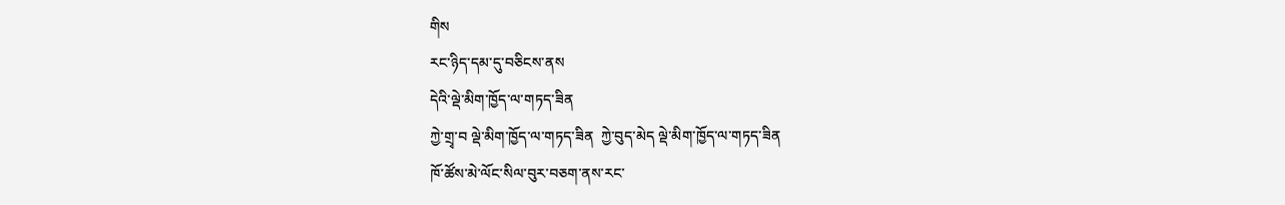གིས
རང་ཉིད་དམ་དུ་བཅིངས་ནས
དེའི་ལྡེ་མིག་ཁྱོད་ལ་གཏད་ཟིན
ཀྱེ་གྲྭ་བ ལྡེ་མིག་ཁྱོད་ལ་གཏད་ཟིན  ཀྱེ་བུད་མེད ལྡེ་མིག་ཁྱོད་ལ་གཏད་ཟིན
ཁོ་ཚོས་མེ་ལོང་སིལ་བུར་བཅག་ནས་རང་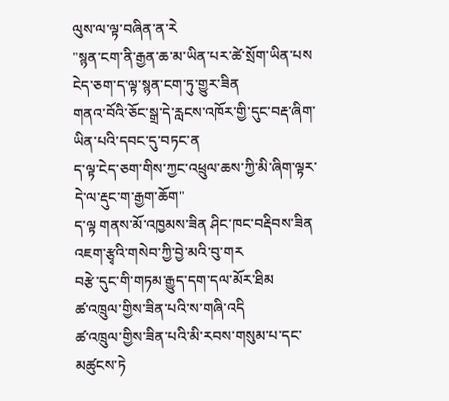ལུས་ལ་ལྟ་བཞིན་ན་རེ
"སྙན་ངག་ནི་རྒྱན་ཆ་མ་ཡིན་པར་ཚེ་སྲོག་ཡིན་པས
ངེད་ཅག་ད་ལྟ་སྙན་ངག་ཏུ་གྱུར་ཟིན
གནའ་བོའི་ཅོང་སྒྲ་དེ་རླངས་འཁོར་གྱི་དུང་བརྡ་ཞིག་ཡིན་པའི་དབང་དུ་བཏང་ན
ད་ལྟ་ངེད་ཅག་གིས་ཀྱང་འཕྲུལ་ཆས་ཀྱི་མི་ཞིག་ལྟར་དེ་ལ་རྡུང་ག་རྒྱག་ཆོག"
ད་ལྟ གནས་མོ་འཁྱམས་ཟིན ཤིང་ཁང་བརྡིབས་ཟིན
འཇག་རྩྭའི་གསེབ་ཀྱི་བྱེ་མའི་བུ་གར
བརྩེ་དུང་གི་གཏམ་རྒྱུད་དག་དལ་མོར་ཐིམ
ཚ་འཁྲུལ་གྱིས་ཟིན་པའི་ས་གཞི་འདི
ཚ་འཁྲུལ་གྱིས་ཟིན་པའི་མི་རབས་གསུམ་པ་དང་མཚུངས་ཏེ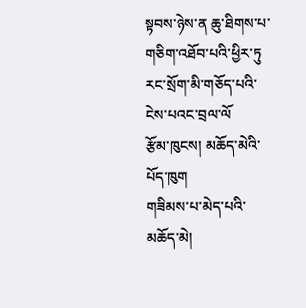སྟབས་ཉེས་ན ཆུ་ཐིགས་པ་གཅིག་འཐོབ་པའི་ཕྱིར་ཏུ
རང་སྲོག་མི་གཅོད་པའི་ངེས་པའང་བྲལ་ལོ
རྩོམ་ཁུངས། མཆོད་མེའི་པོད་ཁུག
གཟིམས་པ་མེད་པའི་མཆོད་མེ།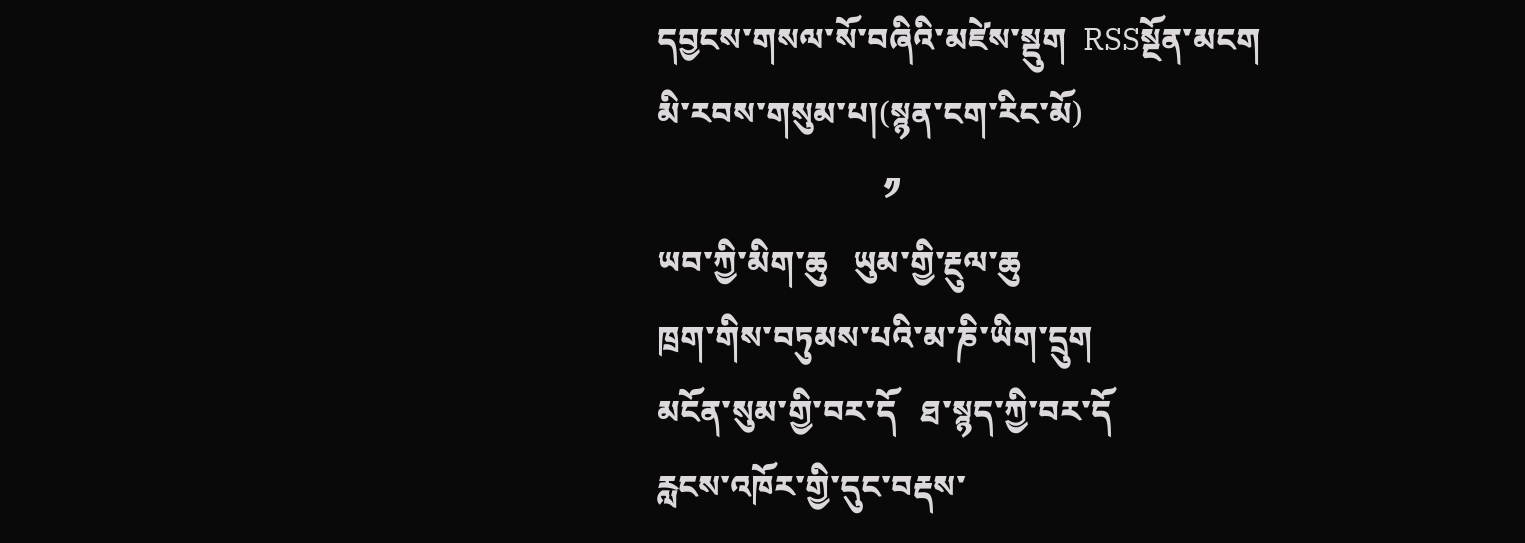དབྱངས་གསལ་སོ་བཞིའི་མཛེས་སྡུག  RSSསྔོན་མངག
མི་རབས་གསུམ་པ།(སྙན་ངག་རིང་མོ)
                            ༡
ཡབ་ཀྱི་མིག་ཆུ   ཡུམ་གྱི་རྔུལ་ཆུ
ཁྲག་གིས་བཏུམས་པའི་མ་ཎི་ཡིག་དྲུག
མངོན་སུམ་གྱི་བར་དོ   ཐ་སྙད་ཀྱི་བར་དོ
རླངས་འཁོར་གྱི་དུང་བརྡས་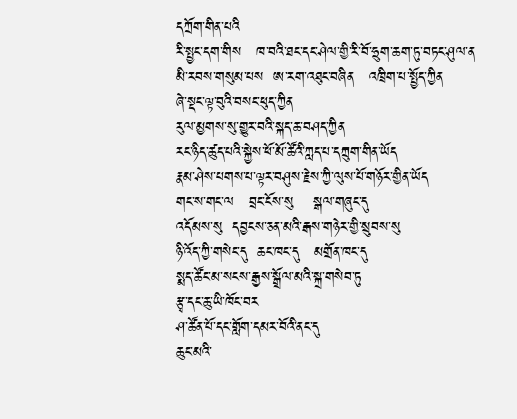དཀྲོག་གིན་པའི
རི་སྤྱང་དག་གིས   ཁ་བའི་ཐང་དང་ཤེལ་གྱི་རི་བོ་ཧྲུག་ཆག་ཏུ་བཏང་ཤུལ་ན
མི་རབས་གསུམ་པས  ཨ་རག་འཐུང་བཞིན   འཁྲིག་པ་སྤྱོད་ཀྱིན
ཞེ་སྡང་ལྟ་བུའི་བསང་ཕུད་ཀྱིན
རུལ་མྱགས་སུ་གྱུར་བའི་སྐད་ཆ་བཤད་ཀྱིན
རང་ཉིད་ཚུད་པའི་སྐྱེས་ཕོ་མོ་ཚོའི་ཀླད་པ་དཀྲུག་གིན་ཡོད
རྣམ་ཤེས་པགས་པ་ལྟར་བཤུས་རྗེས་ཀྱི་ལུས་པོ་གཉོར་གྱིན་ཡོད
གང་ས་གང་ལ   བྲང་ངོས་སུ    སྒལ་གཞུང་དུ
འདོམས་སུ  དབྱངས་ཅན་མའི་རྒས་གཉེར་གྱི་སྲུབས་སུ
ཉི་འོད་ཀྱི་གསེང་དུ  ཆང་ཁང་དུ   མགྲོན་ཁང་དུ
སྨད་ཚོང་མ་སངས་རྒྱས་སྒྲོལ་མའི་སྐྲ་གསེབ་ཏུ
རྩྭ་དང་ཆུ་ཡི་ཁོང་བར
ཤ་ཚོན་པོ་དང་གློག་དམར་བོའི་ནང་དུ
ཆུང་མའི་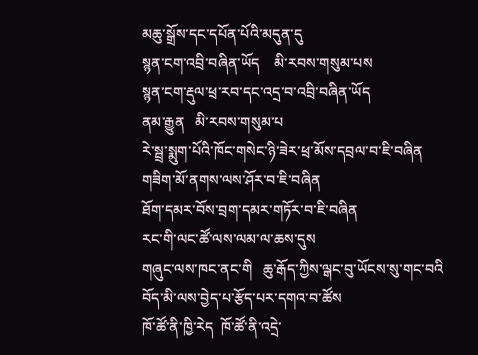མཆུ་སྒྲོས་དང་དཔོན་པོའི་མདུན་དུ
སྙན་ངག་འབྲི་བཞིན་ཡོད    མི་རབས་གསུམ་པས
སྙན་ངག་རྡུལ་ཕྲ་རབ་དང་འདྲ་བ་འབྲི་བཞིན་ཡོད
ནམ་རྒྱུན   མི་རབས་གསུམ་པ
རེ་སྦྲ་སྨུག་པོའི་ཁོང་གསེང་ཉི་ཟེར་ཕྲ་མོས་དབྲལ་བ་ཇི་བཞིན
གཟིག་མོ་ནགས་ལས་ཤོར་བ་ཇི་བཞིན
ཐོག་དམར་བོས་བྲག་དམར་གཏོར་བ་ཇི་བཞིན
རང་གི་ལང་ཚོ་ལས་ལམ་ལ་ཆས་དུས
གཞུང་ལས་ཁང་ནང་གི   ཆུ་རྒོད་ཀྱིས་ལྒང་བུ་ཡོངས་སུ་གང་བའི
བོད་མི་ལས་བྱེད་པ་རྩོད་པར་དགའ་བ་ཚོས
ཁོ་ཚོ་ནི་ཁྱི་རེད  ཁོ་ཚོ་ནི་འདྲེ་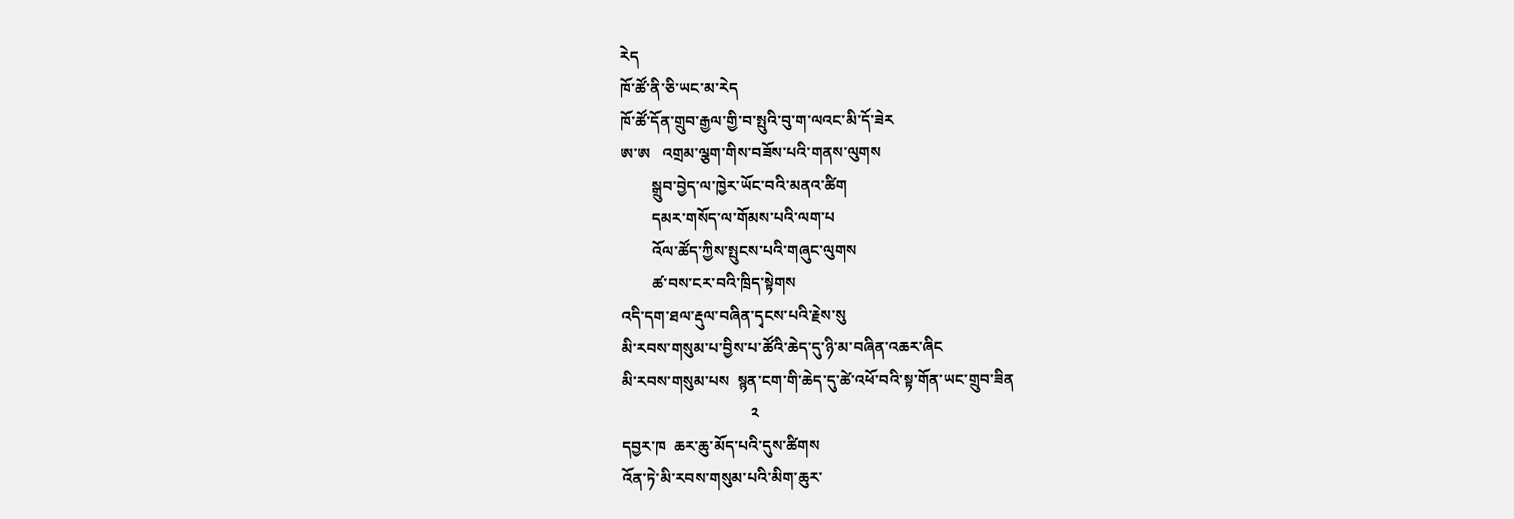རེད
ཁོ་ཚོ་ནི་ཅི་ཡང་མ་རེད
ཁོ་ཚོ་དོན་གྲུབ་རྒྱལ་གྱི་བ་སྤུའི་བུ་ག་ལའང་མི་དོ་ཟེར
ཨ་ཨ   འགྲམ་ལྕག་གིས་བཟོས་པའི་གནས་ལུགས
        སྒྲུབ་བྱེད་ལ་ཁྱེར་ཡོང་བའི་མནའ་ཚིག
        དམར་གསོད་ལ་གོམས་པའི་ལག་པ
        འོལ་ཚོད་ཀྱིས་སྤུངས་པའི་གཞུང་ལུགས
        ཚ་བས་ངར་བའི་ཁྲིད་སྟེགས
འདི་དག་ཐལ་རྡུལ་བཞིན་དྭངས་པའི་རྗེས་སུ
མི་རབས་གསུམ་པ་བྱིས་པ་ཚོའི་ཆེད་དུ་ཉི་མ་བཞིན་འཆར་ཞིང
མི་རབས་གསུམ་པས  སྙན་ངག་གི་ཆེད་དུ་ཚེ་འཕོ་བའི་སྟ་གོན་ཡང་གྲུབ་ཟིན
                                 ༢
དབྱར་ཁ  ཆར་ཆུ་མོད་པའི་དུས་ཚིགས
འོན་ཏེ་མི་རབས་གསུམ་པའི་མིག་ཆུར་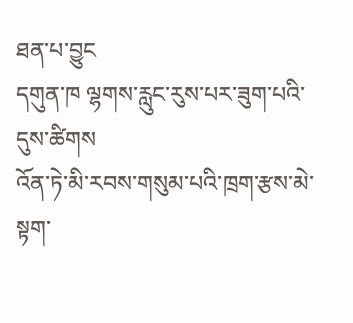ཐན་པ་བྱུང
དགུན་ཁ ལྷགས་རླུང་རུས་པར་ཟུག་པའི་དུས་ཚིགས
འོན་ཏེ་མི་རབས་གསུམ་པའི་ཁྲག་རྩས་མེ་སྟག་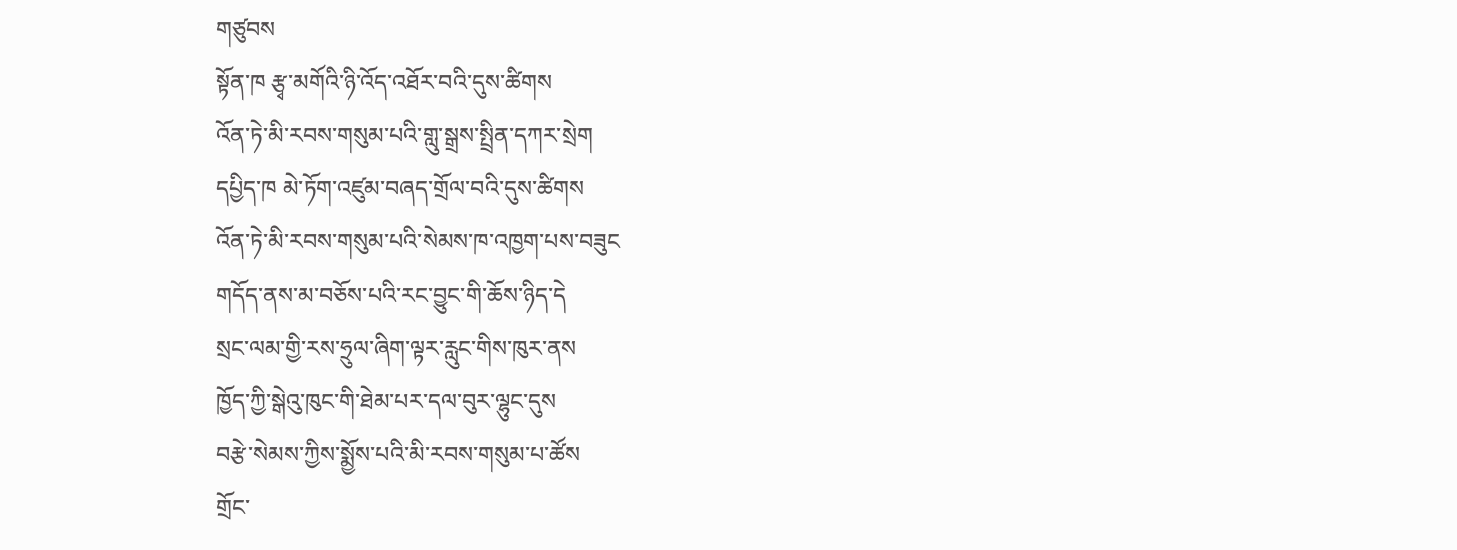གཙུབས
སྟོན་ཁ རྩྭ་མགོའི་ཉི་འོད་འཐོར་བའི་དུས་ཚིགས
འོན་ཏེ་མི་རབས་གསུམ་པའི་གླུ་སྒྲས་སྤྲིན་དཀར་སྲེག
དཔྱིད་ཁ མེ་ཏོག་འཛུམ་བཞད་གྲོལ་བའི་དུས་ཚིགས
འོན་ཏེ་མི་རབས་གསུམ་པའི་སེམས་ཁ་འཁྱག་པས་བཟུང
གདོད་ནས་མ་བཅོས་པའི་རང་བྱུང་གི་ཆོས་ཉིད་དེ
སྲང་ལམ་གྱི་རས་ཧྲུལ་ཞིག་ལྟར་རླུང་གིས་ཁུར་ནས
ཁྱོད་ཀྱི་སྒེའུ་ཁུང་གི་ཐེམ་པར་དལ་བུར་ལྷུང་དུས
བརྩེ་སེམས་ཀྱིས་སྨྱོས་པའི་མི་རབས་གསུམ་པ་ཚོས
གྲོང་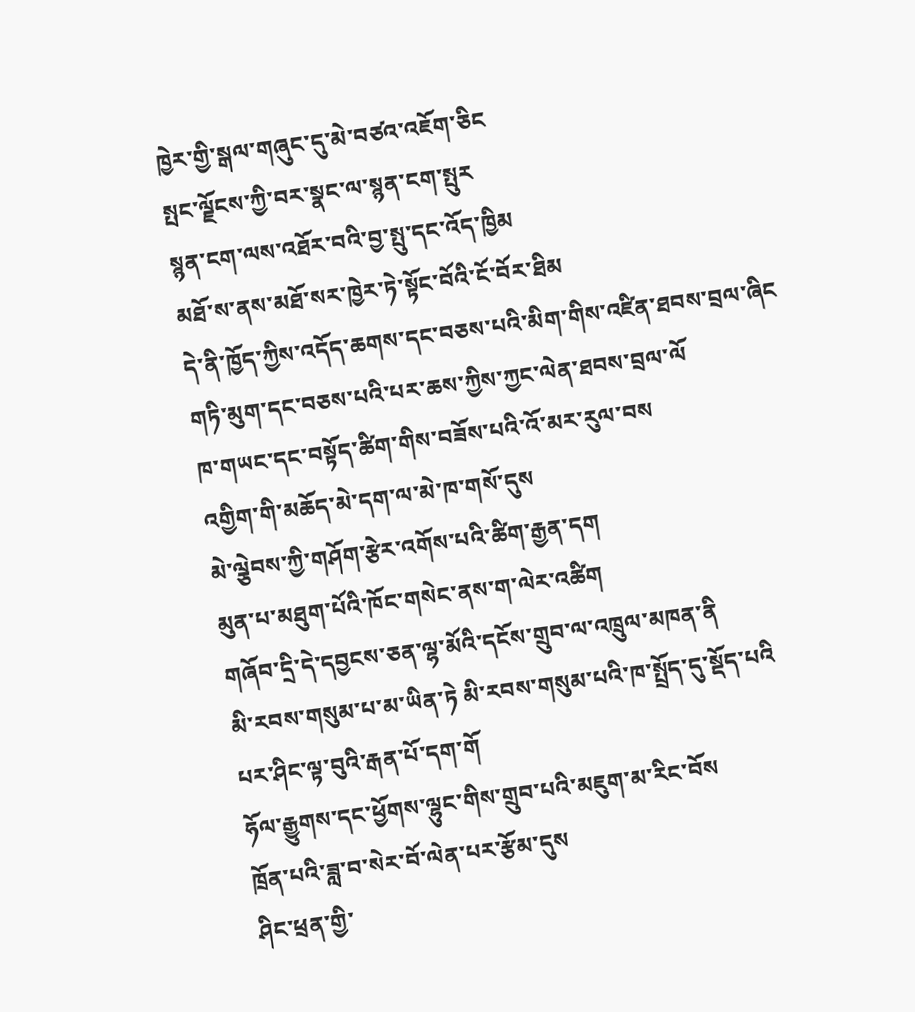ཁྱེར་གྱི་སྒལ་གཞུང་དུ་མེ་བཙའ་འཇོག་ཅིང
སྤང་ལྗོངས་ཀྱི་བར་སྣང་ལ་སྙན་ངག་སྤུར
སྙན་ངག་ལས་འཐོར་བའི་བྱ་སྤུ་དང་འོད་ཁྱིམ
མཐོ་ས་ནས་མཐོ་སར་ཁྱེར་ཏེ་སྟོང་བོའི་ངོ་བོར་ཐིམ
དེ་ནི་ཁྱོད་ཀྱིས་འདོད་ཆགས་དང་བཅས་པའི་མིག་གིས་འཛིན་ཐབས་བྲལ་ཞིང
གཏི་མུག་དང་བཅས་པའི་པར་ཆས་ཀྱིས་ཀྱང་ལེན་ཐབས་བྲལ་ལོ
ཁ་གཡང་དང་བསྟོད་ཚིག་གིས་བཟོས་པའི་འོ་མར་རུལ་བས
འགྱིག་གི་མཆོད་མེ་དག་ལ་མེ་ཁ་གསོ་དུས
མེ་ལྕེབས་ཀྱི་གཤོག་རྩེར་འགོས་པའི་ཚིག་རྒྱན་དག
མུན་པ་མཐུག་པོའི་ཁོང་གསེང་ནས་ག་ལེར་འཚིག
གཞོབ་དྲི་དེ་དབྱངས་ཅན་ལྷ་མོའི་དངོས་གྲུབ་ལ་འཁྲུལ་མཁན་ནི
མི་རབས་གསུམ་པ་མ་ཡིན་ཏེ མི་རབས་གསུམ་པའི་ཁ་སྤྲོད་དུ་སྡོད་པའི
པར་ཤིང་ལྟ་བུའི་རྒན་པོ་དག་གོ
ཧོལ་རྒྱུགས་དང་ཕྱོགས་ལྷུང་གིས་གྲུབ་པའི་མཇུག་མ་རིང་བོས
ཁྲོན་པའི་ཟླ་བ་སེར་བོ་ལེན་པར་རྩོམ་དུས
ཤིང་ཕྲན་གྱི་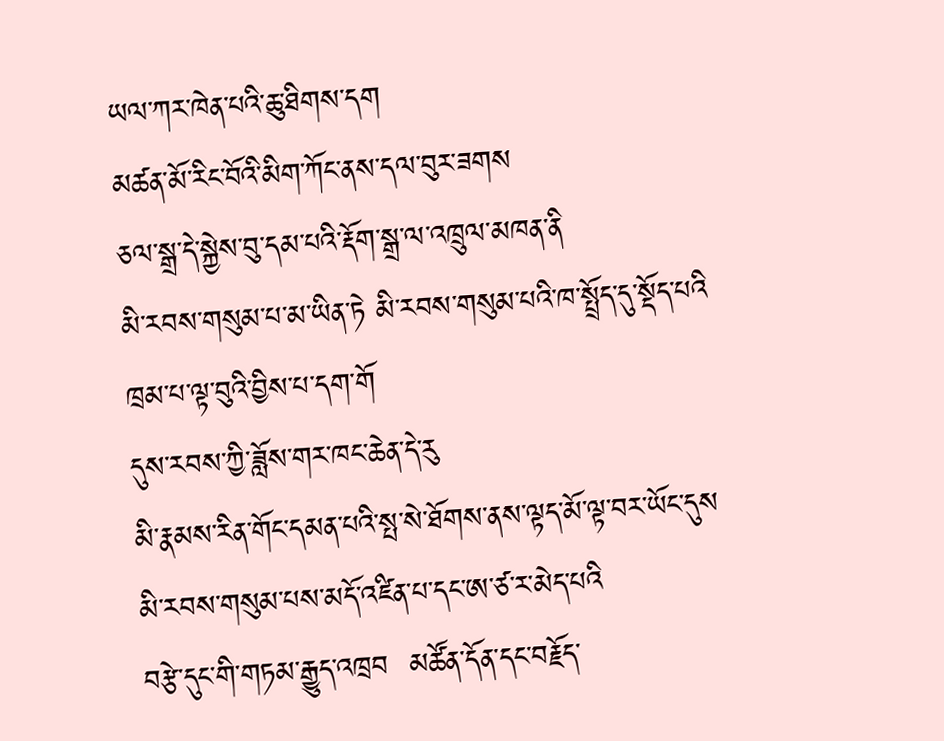ཡལ་ཀར་ཁེན་པའི་ཆུ་ཐིགས་དག
མཚན་མོ་རིང་བོའི་མིག་ཀོང་ནས་དལ་བུར་ཟགས
ཅལ་སྒྲ་དེ་སྐྱེས་བུ་དམ་པའི་རྡོག་སྒྲ་ལ་འཁྲུལ་མཁན་ནི
མི་རབས་གསུམ་པ་མ་ཡིན་ཏེ མི་རབས་གསུམ་པའི་ཁ་སྤྲོད་དུ་སྡོད་པའི
ཁྲམ་པ་ལྟ་བུའི་བྱིས་པ་དག་གོ
དུས་རབས་ཀྱི་ཟློས་གར་ཁང་ཆེན་དེ་རུ
མི་རྣམས་རིན་གོང་དམན་པའི་སྤ་སེ་ཐོགས་ནས་ལྟད་མོ་ལྟ་བར་ཡོང་དུས
མི་རབས་གསུམ་པས་མདོ་འཛིན་པ་དང་ཨ་ཙ་ར་མེད་པའི
བརྩེ་དུང་གི་གཏམ་རྒྱུད་འཁྲབ  མཚོན་དོན་དང་བརྗོད་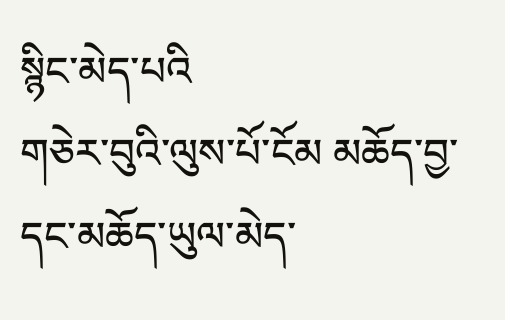སྙིང་མེད་པའི
གཅེར་བུའི་ལུས་པོ་ངོམ མཆོད་བྱ་དང་མཆོད་ཡུལ་མེད་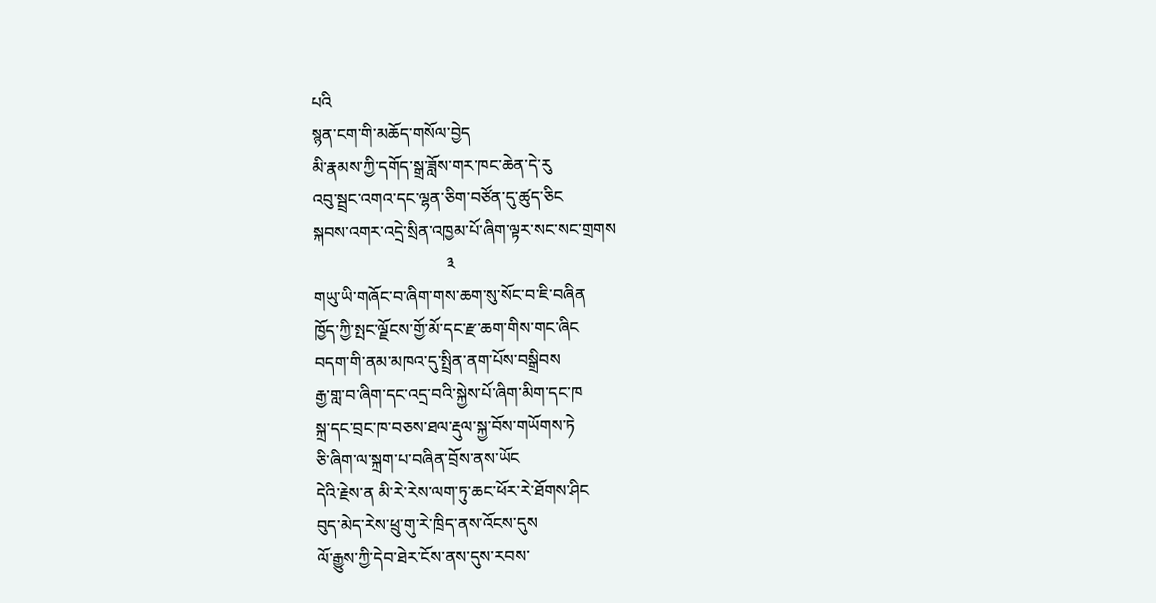པའི
སྙན་ངག་གི་མཆོད་གསོལ་བྱེད
མི་རྣམས་ཀྱི་དགོད་སྒྲ་ཟློས་གར་ཁང་ཆེན་དེ་རུ
འབུ་སྦྲང་འགའ་དང་ལྷན་ཅིག་བཙོན་དུ་ཚུད་ཅིང
སྐབས་འགར་འདྲེ་སྲིན་འཁྱམ་པོ་ཞིག་ལྟར་སང་སང་གྲགས
                                ༣
གཡུ་ཡི་གཞོང་བ་ཞིག་གས་ཆག་སུ་སོང་བ་ཇི་བཞིན
ཁྱོད་ཀྱི་སྤང་ལྗོངས་གྱོ་མོ་དང་རྫ་ཆག་གིས་གང་ཞིང
བདག་གི་ནམ་མཁའ་དུ་སྤྲིན་ནག་པོས་བསྒྲིབས
རྒྱ་གླ་བ་ཞིག་དང་འདྲ་བའི་སྐྱེས་པོ་ཞིག་མིག་དང་ཁ
སྐྲ་དང་བྲང་ཁ་བཅས་ཐལ་རྡུལ་སྐྱ་བོས་གཡོགས་ཏེ
ཅི་ཞིག་ལ་སྐྲག་པ་བཞིན་བྲོས་ནས་ཡོང
དེའི་རྗེས་ན མི་རེ་རེས་ལག་ཏུ་ཆང་ཕོར་རེ་ཐོགས་ཤིང
བུད་མེད་རེས་ཕྲུ་གུ་རེ་ཁྲིད་ནས་འོངས་དུས
ལོ་རྒྱུས་ཀྱི་དེབ་ཐེར་ངོས་ནས་དུས་རབས་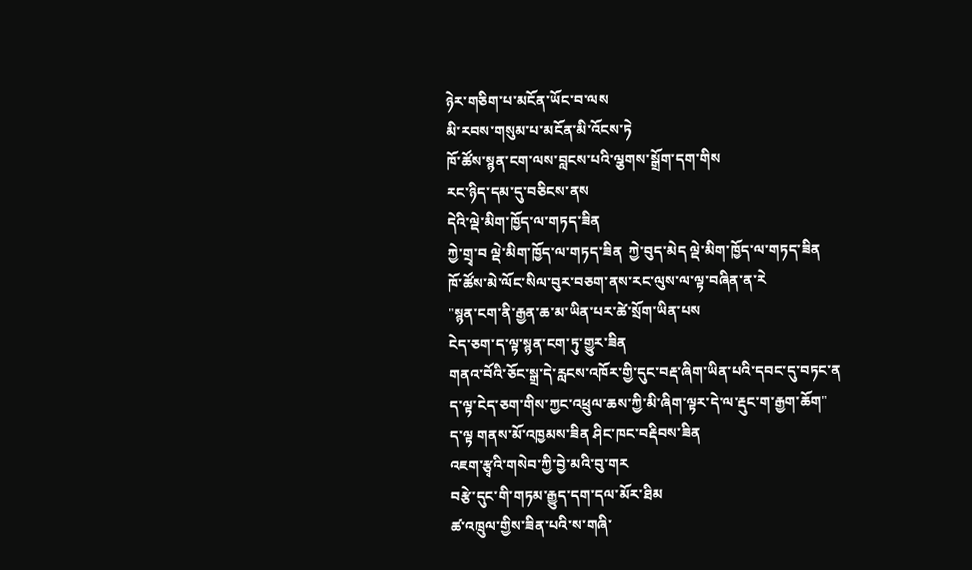ཉེར་གཅིག་པ་མངོན་ཡོང་བ་ལས
མི་རབས་གསུམ་པ་མངོན་མི་འོངས་ཏེ
ཁོ་ཚོས་སྙན་ངག་ལས་བླངས་པའི་ལྕགས་སྒྲོག་དག་གིས
རང་ཉིད་དམ་དུ་བཅིངས་ནས
དེའི་ལྡེ་མིག་ཁྱོད་ལ་གཏད་ཟིན
ཀྱེ་གྲྭ་བ ལྡེ་མིག་ཁྱོད་ལ་གཏད་ཟིན  ཀྱེ་བུད་མེད ལྡེ་མིག་ཁྱོད་ལ་གཏད་ཟིན
ཁོ་ཚོས་མེ་ལོང་སིལ་བུར་བཅག་ནས་རང་ལུས་ལ་ལྟ་བཞིན་ན་རེ
"སྙན་ངག་ནི་རྒྱན་ཆ་མ་ཡིན་པར་ཚེ་སྲོག་ཡིན་པས
ངེད་ཅག་ད་ལྟ་སྙན་ངག་ཏུ་གྱུར་ཟིན
གནའ་བོའི་ཅོང་སྒྲ་དེ་རླངས་འཁོར་གྱི་དུང་བརྡ་ཞིག་ཡིན་པའི་དབང་དུ་བཏང་ན
ད་ལྟ་ངེད་ཅག་གིས་ཀྱང་འཕྲུལ་ཆས་ཀྱི་མི་ཞིག་ལྟར་དེ་ལ་རྡུང་ག་རྒྱག་ཆོག"
ད་ལྟ གནས་མོ་འཁྱམས་ཟིན ཤིང་ཁང་བརྡིབས་ཟིན
འཇག་རྩྭའི་གསེབ་ཀྱི་བྱེ་མའི་བུ་གར
བརྩེ་དུང་གི་གཏམ་རྒྱུད་དག་དལ་མོར་ཐིམ
ཚ་འཁྲུལ་གྱིས་ཟིན་པའི་ས་གཞི་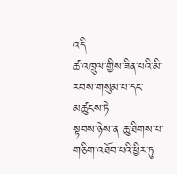འདི
ཚ་འཁྲུལ་གྱིས་ཟིན་པའི་མི་རབས་གསུམ་པ་དང་མཚུངས་ཏེ
སྟབས་ཉེས་ན ཆུ་ཐིགས་པ་གཅིག་འཐོབ་པའི་ཕྱིར་ཏུ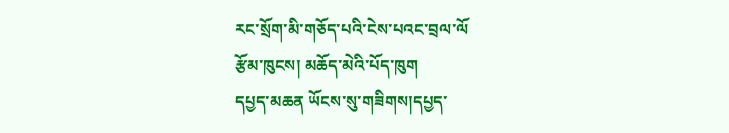རང་སྲོག་མི་གཅོད་པའི་ངེས་པའང་བྲལ་ལོ
རྩོམ་ཁུངས། མཆོད་མེའི་པོད་ཁུག
དཔྱད་མཆན ཡོངས་སུ་གཟིགས།དཔྱད་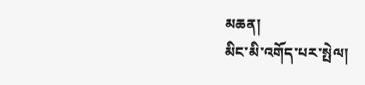མཆན།
མིང་མི་འགོད་པར་སྤེལ།